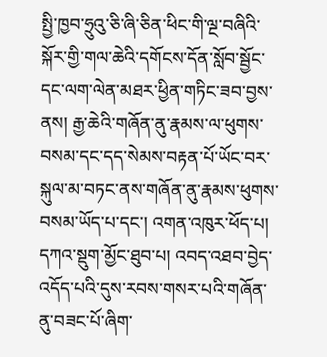སྤྱི་ཁྱབ་ཧྲུའུ་ཅི་ཞི་ཅིན་ཕིང་གི་ལྔ་བཞིའི་སྐོར་གྱི་གལ་ཆེའི་དགོངས་དོན་སློབ་སྦྱོང་དང་ལག་ལེན་མཐར་ཕྱིན་གཏིང་ཟབ་བྱས་ནས། རྒྱ་ཆེའི་གཞོན་ནུ་རྣམས་ལ་ཕུགས་བསམ་དང་དད་སེམས་བརྟན་པོ་ཡོང་བར་སྐུལ་མ་བཏང་ནས་གཞོན་ནུ་རྣམས་ཕུགས་བསམ་ཡོད་པ་དང་། འགན་འཁུར་ཕོད་པ། དཀའ་སྡུག་མྱོང་ཐུབ་པ། འབད་འཐབ་བྱེད་འདོད་པའི་དུས་རབས་གསར་པའི་གཞོན་ནུ་བཟང་པོ་ཞིག་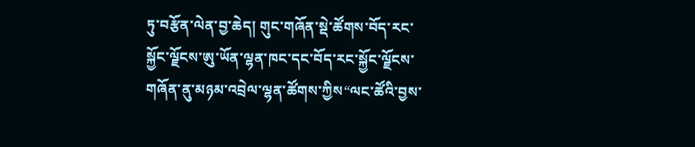ཏུ་བརྩོན་ལེན་བྱ་ཆེད། གུང་གཞོན་སྡེ་ཚོགས་བོད་རང་སྐྱོང་ལྗོངས་ཨུ་ཡོན་ལྷན་ཁང་དང་བོད་རང་སྐྱོང་ལྗོངས་གཞོན་ནུ་མཉམ་འབྲེལ་ལྷན་ཚོགས་ཀྱིས“ལང་ཚོའི་བྱས་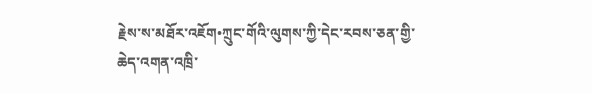རྗེས་ས་མཐོར་འཇོག•ཀྲུང་གོའི་ལུགས་ཀྱི་དེང་རབས་ཅན་གྱི་ཆེད་འགན་འཁྲི་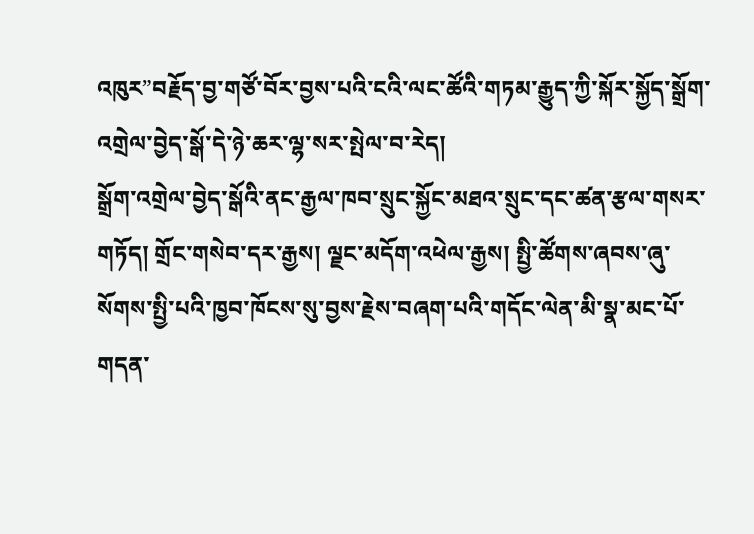འཁུར”བརྗོད་བྱ་གཙོ་བོར་བྱས་པའི་ངའི་ལང་ཚོའི་གཏམ་རྒྱུད་ཀྱི་སྐོར་སྐྱོད་སྒྲོག་འགྲེལ་བྱེད་སྒོ་དེ་ཉེ་ཆར་ལྷ་སར་སྤེལ་བ་རེད།
སྒྲོག་འགྲེལ་བྱེད་སྒོའི་ནང་རྒྱལ་ཁབ་སྲུང་སྐྱོང་མཐའ་སྲུང་དང་ཚན་རྩལ་གསར་གཏོད། གྲོང་གསེབ་དར་རྒྱས། ལྗང་མདོག་འཕེལ་རྒྱས། སྤྱི་ཚོགས་ཞབས་ཞུ་སོགས་སྤྱི་པའི་ཁྱབ་ཁོངས་སུ་བྱས་རྗེས་བཞག་པའི་གདོང་ལེན་མི་སྣ་མང་པོ་གདན་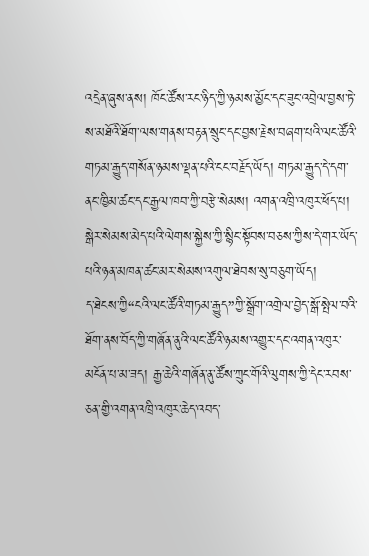འདྲེན་ཞུས་ནས། ཁོང་ཚོས་རང་ཉིད་ཀྱི་ཉམས་མྱོང་དང་ཟུང་འབྲེལ་བྱས་ཏེ་ས་མཐོའི་ཐོག་ལས་གནས་བརྟན་སྲུང་དང་བྱས་རྗེས་བཞག་པའི་ལང་ཚོའི་གཏམ་རྒྱུད་གསོན་ཉམས་ལྡན་པའི་ངང་བརྗོད་ཡོད། གཏམ་རྒྱུད་དེ་དག་ནང་ཁྱིམ་ཚང་དང་རྒྱལ་ཁབ་ཀྱི་བརྩེ་སེམས། འགན་འཁྲི་འཁུར་ཕོད་པ། སྒེར་སེམས་མེད་པའི་ལེགས་སྐྱེས་ཀྱི་སྙིང་སྟོབས་བཅས་ཀྱིས་དེ་གར་ཡོད་པའི་ཉན་མཁན་ཚང་མར་སེམས་འགུལ་ཐེབས་སུ་བཅུག་ཡོད།
ད་ཐེངས་ཀྱི“ངའི་ལང་ཚོའི་གཏམ་རྒྱུད”ཀྱི་སྒྲོག་འགྲེལ་བྱེད་སྒོ་སྤེལ་བའི་ཐོག་ནས་བོད་ཀྱི་གཞོན་ནུའི་ལང་ཚོའི་ཉམས་འགྱུར་དང་འགན་འཁུར་མངོན་པ་མ་ཟད། རྒྱ་ཆེའི་གཞོན་ནུ་ཚོས་ཀྲུང་གོའི་ལུགས་ཀྱི་དེང་རབས་ཅན་གྱི་འགན་འཁྲི་འཁུར་ཆེད་འབད་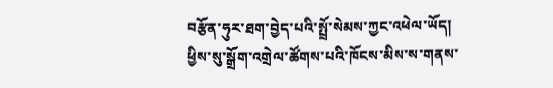བརྩོན་ཧུར་ཐག་བྱེད་པའི་སྤྲོ་སེམས་ཀྱང་འཕེལ་ཡོད།
ཕྱིས་སུ་སྒྲོག་འགྲེལ་ཚོགས་པའི་ཁོངས་མིས་ས་གནས་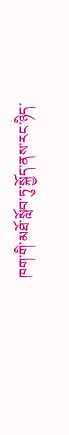ཁག་གི་མཐོ་སློབ་ཏུ་སྐྱོད་ནས་རང་ཉིད་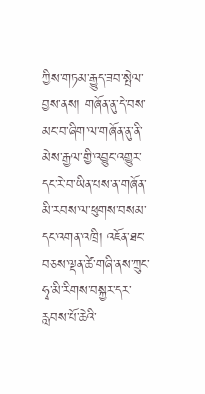ཀྱིས་གཏམ་རྒྱུད་ཟབ་སྤེལ་བྱས་ནས། གཞོན་ནུ་དེ་བས་མང་བ་ཞིག་ལ་གཞོན་ནུ་ནི་མེས་རྒྱལ་གྱི་འབྱུང་འགྱུར་དང་རེ་བ་ཡིན་པས་ན་གཞོན་མི་རབས་ལ་ཕུགས་བསམ་དང་འགན་འཁྲི། འཇོན་ཐང་བཅས་ལྡན་ཚེ་གཞི་ནས་ཀྲུང་ཧྭ་མི་རིགས་བསྐྱར་དར་རླབས་པོ་ཆེའི་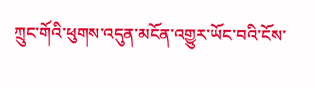ཀྲུང་གོའི་ཕུགས་འདུན་མངོན་འགྱུར་ཡོང་བའི་ངོས་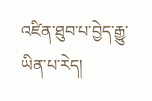འཛིན་ཐུབ་པ་བྱེད་རྒྱུ་ཡིན་པ་རེད།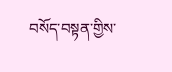བསོད་བསྟན་གྱིས་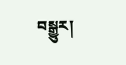བསྒྱུར།